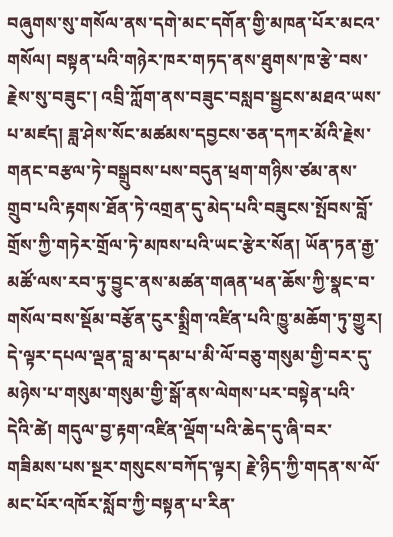བཞུགས་སུ་གསོལ་ནས་དགེ་མང་དགོན་གྱི་མཁན་པོར་མངའ་གསོལ། བསྟན་པའི་གཉེར་ཁར་གཏད་ནས་ཐུགས་ཁ་རྩེ་བས་རྗེས་སུ་བཟུང་། འབྲི་ཀློག་ནས་བཟུང་བསླབ་སྦྱངས་མཐའ་ཡས་པ་མཛད། ཟླ་ཤེས་སོང་མཚམས་དབྱངས་ཅན་དཀར་མོའི་རྗེས་གནང་བརྩལ་ཏེ་བསྒྲུབས་པས་བདུན་ཕྲག་གཉིས་ཙམ་ནས་གྲུབ་པའི་རྟགས་ཐོན་ཏེ་འགྲན་དུ་མེད་པའི་བཟུངས་སྤོབས་བློ་གྲོས་ཀྱི་གཏེར་གྲོལ་ཏེ་མཁས་པའི་ཡང་རྩེར་སོན། ཡོན་ཏན་རྒྱ་མཚོ་ལས་རབ་ཏུ་བྱུང་ནས་མཚན་གཞན་ཕན་ཆོས་ཀྱི་སྣང་བ་གསོལ་བས་སྡོམ་བརྩོན་ངུར་སྨྲིག་འཛིན་པའི་ཁྱུ་མཆོག་ཏུ་གྱུར། དེ་ལྟར་དཔལ་ལྡན་བླ་མ་དམ་པ་མི་ལོ་བཅུ་གསུམ་གྱི་བར་དུ་མཉེས་པ་གསུམ་གསུམ་གྱི་སྒོ་ནས་ལེགས་པར་བསྟེན་པའི་དེའི་ཚེ། གདུལ་བྱ་རྟག་འཛིན་ལྡོག་པའི་ཆེད་དུ་ཞི་བར་གཟིམས་པས་སྔར་གསུངས་བཀོད་ལྟར། རྗེ་ཉིད་ཀྱི་གདན་ས་ལོ་མང་པོར་འཁོར་སློབ་ཀྱི་བསྟན་པ་རིན་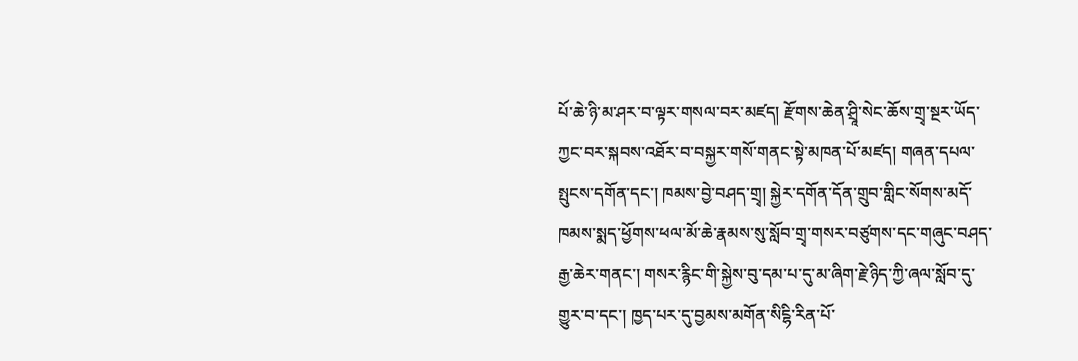པོ་ཆེ་ཉི་མ་ཤར་བ་ལྟར་གསལ་བར་མཛད། རྫོགས་ཆེན་ཤྲཱི་སེང་ཆོས་གྲྭ་སྔར་ཡོད་ཀྱང་བར་སྐབས་འཐོར་བ་བསྐྱར་གསོ་གནང་སྟེ་མཁན་པོ་མཛད། གཞན་དཔལ་སྤུངས་དགོན་དང་། ཁམས་བྱེ་བཤད་གྲྭ། སྐྱེར་དགོན་དོན་གྲུབ་གླིང་སོགས་མདོ་ཁམས་སྨད་ཕྱོགས་ཕལ་མོ་ཆེ་རྣམས་སུ་སློབ་གྲྭ་གསར་བཙུགས་དང་གཞུང་བཤད་རྒྱ་ཆེར་གནང་། གསར་རྙིང་གི་སྐྱེས་བུ་དམ་པ་དུ་མ་ཞིག་རྗེ་ཉིད་ཀྱི་ཞལ་སློབ་དུ་གྱུར་བ་དང་། ཁྱད་པར་དུ་བྱམས་མགོན་སིངྷི་རིན་པོ་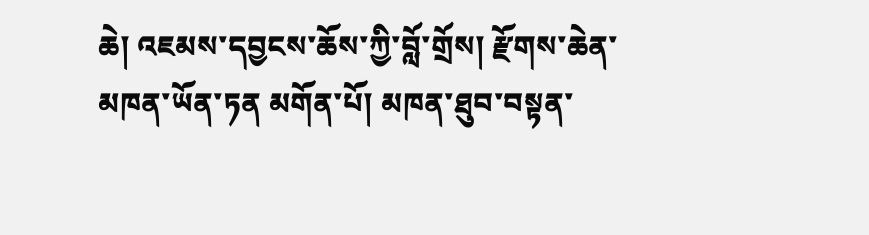ཆེ། འཇམས་དབྱངས་ཆོས་ཀྱི་བློ་གྲོས། རྫོགས་ཆེན་མཁན་ཡོན་ཏན མགོན་པོ། མཁན་ཐུབ་བསྟན་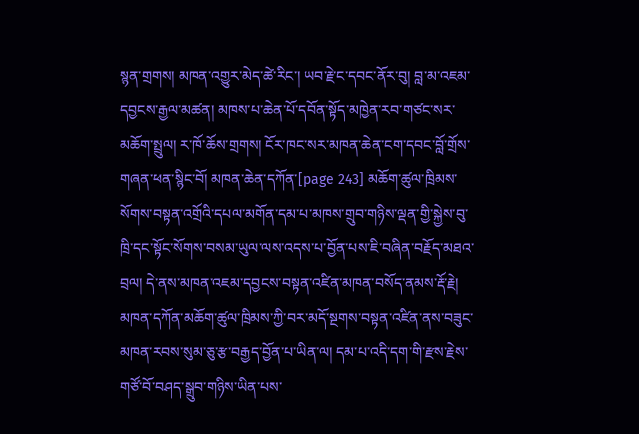སྙན་གྲགས། མཁན་འགྱུར་མེད་ཚེ་རིང་། ཡབ་རྗེ་ང་དབང་ནོར་བུ། བླ་མ་འཇམ་དབྱངས་རྒྱལ་མཚན། མཁས་པ་ཆེན་པོ་དབོན་སྟོད་མཁྱེན་རབ་གཙང་སར་མཆོག་སྤྲུལ། ར་ཁོ་ཆོས་གྲགས། ངོར་ཁང་སར་མཁན་ཆེན་ངག་དབང་བློ་གྲོས་གཞན་ཕན་སྙིང་བོ། མཁན་ཆེན་དཀོན་[page 243] མཆོག་ཚུལ་ཁྲིམས་སོགས་བསྟན་འགྲོའི་དཔལ་མགོན་དམ་པ་མཁས་གྲུབ་གཉིས་ལྡན་གྱི་སྐྱེས་བུ་ཁྲི་དང་སྟོང་སོགས་བསམ་ཡུལ་ལས་འདས་པ་བྱོན་པས་ཇི་བཞིན་བརྗོད་མཐའ་བྲལ། དེ་ནས་མཁན་འཇམ་དབྱངས་བསྟན་འཛིན་མཁན་བསོད་ནམས་རྡོ་རྗེ། མཁན་དཀོན་མཆོག་ཚུལ་ཁྲིམས་ཀྱི་བར་མདོ་སྔགས་བསྟན་འཛིན་ནས་བཟུང་མཁན་རབས་སུམ་ཅུ་རྩ་བརྒྱད་བྱོན་པ་ཡིན་ལ། དམ་པ་འདི་དག་གི་རྫས་རྗེས་གཙོ་བོ་བཤད་སྒྲུབ་གཉིས་ཡིན་པས་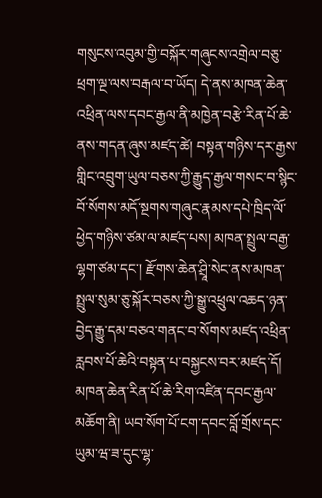གསུངས་འབུམ་གྱི་བསྐོར་གཞུངས་འགྲེལ་བཅུ་ཕྲག་ལྔ་ལས་བརྒལ་བ་ཡོད། དེ་ནས་མཁན་ཆེན་འཕྲིན་ལས་དབང་རྒྱལ་ནི་མཁྱེན་བརྩེ་རིན་པོ་ཆེ་ནས་གདན་ཞུས་མཛད་ཚེ། བསྟན་གཉིས་དར་རྒྱས་གླིང་འབྲུག་ཡུལ་བཅས་ཀྱི་རྒྱུད་རྒྱལ་གསང་བ་སྙིང་བོ་སོགས་མདོ་སྔགས་གཞུང་རྣམས་དཔེ་ཁྲིད་ལོ་ཕྱེད་གཉིས་ཙམ་ལ་མཛད་པས། མཁན་སྤྲུལ་བརྒྱ་ལྷག་ཙམ་དང་། རྫོགས་ཆེན་ཤྲཱི་སེང་ནས་མཁན་སྤྲུལ་སུམ་ཅུ་སྐོར་བཅས་ཀྱི་སྒྱུ་འཕྲུལ་འཆད་ཉན་བྱེད་རྒྱུ་དམ་བཅའ་གནང་བ་སོགས་མཛད་འཕྲིན་རླབས་པོ་ཆེའི་བསྟན་པ་བསྐྱངས་བར་མཛད་དོ། མཁན་ཆེན་རིན་པོ་ཆེ་རིག་འཛིན་དབང་རྒྱལ་མཆོག་ནི། ཡབ་སོག་པོ་ངག་དབང་བློ་གྲོས་དང་ཡུམ་ཝ་ཟ་དུང་ལྷ་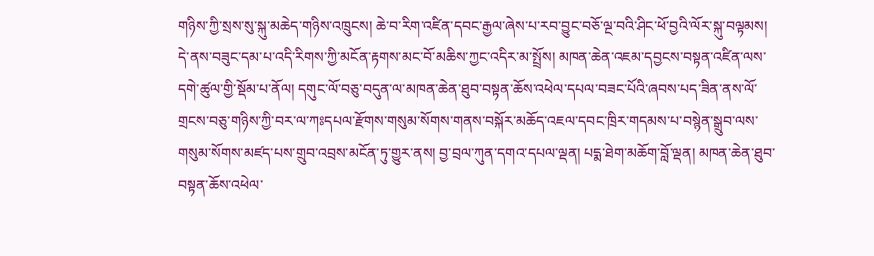གཉིས་ཀྱི་སྲས་སུ་སྐུ་མཆེད་གཉིས་འཁྲུངས། ཆེ་བ་རིག་འཛིན་དབང་རྒྱལ་ཞེས་པ་རབ་བྱུང་བཅོ་ལྔ་བའི་ཤིང་ཕོ་བྱའི་ལོར་སྐུ་བལྟམས། དེ་ནས་བཟུང་དམ་པ་འདི་རིགས་ཀྱི་མངོན་རྟགས་མང་བོ་མཆིས་ཀྱང་འདིར་མ་སྤྲོས། མཁན་ཆེན་འཇམ་དབྱངས་བསྟན་འཛིན་ལས་དགེ་ཚུལ་གྱི་སྡོམ་པ་ནོལ། དགུང་ལོ་བཅུ་བདུན་ལ་མཁན་ཆེན་ཐུབ་བསྟན་ཆོས་འཕེལ་དཔལ་བཟང་པོའི་ཞབས་པད་ཟིན་ནས་ལོ་གྲངས་བཅུ་གཉིས་ཀྱི་བར་ལ་ཀཿདཔལ་རྫོགས་གསུམ་སོགས་གནས་བསྐོར་མཆོད་འཇལ་དབང་ཁྲིར་གདམས་པ་བསྙེན་སྒྲུབ་ལས་གསུམ་སོགས་མཛད་པས་གྲུབ་འབྲས་མངོན་ཏུ་གྱུར་ནས། བྱ་བྲལ་ཀུན་དགའ་དཔལ་ལྡན། པདྨ་ཐེག་མཆོག་བློ་ལྡན། མཁན་ཆེན་ཐུབ་བསྟན་ཆོས་འཕེལ་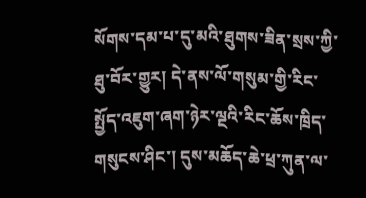སོགས་དམ་པ་དུ་མའི་ཐུགས་ཟིན་སྲས་ཀྱི་ཐུ་བོར་གྱུར། དེ་ནས་ལོ་གསུམ་གྱི་རིང་སྤྱོད་འཇུག་ཞག་ཉེར་ལྔའི་རིང་ཆོས་ཁྲིད་གསུངས་ཤིང་། དུས་མཆོད་ཆེ་ཕྲ་ཀུན་ལ་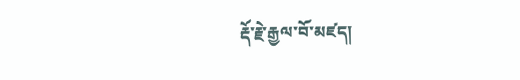རྡོ་རྗེ་རྒྱལ་བོ་མཛད།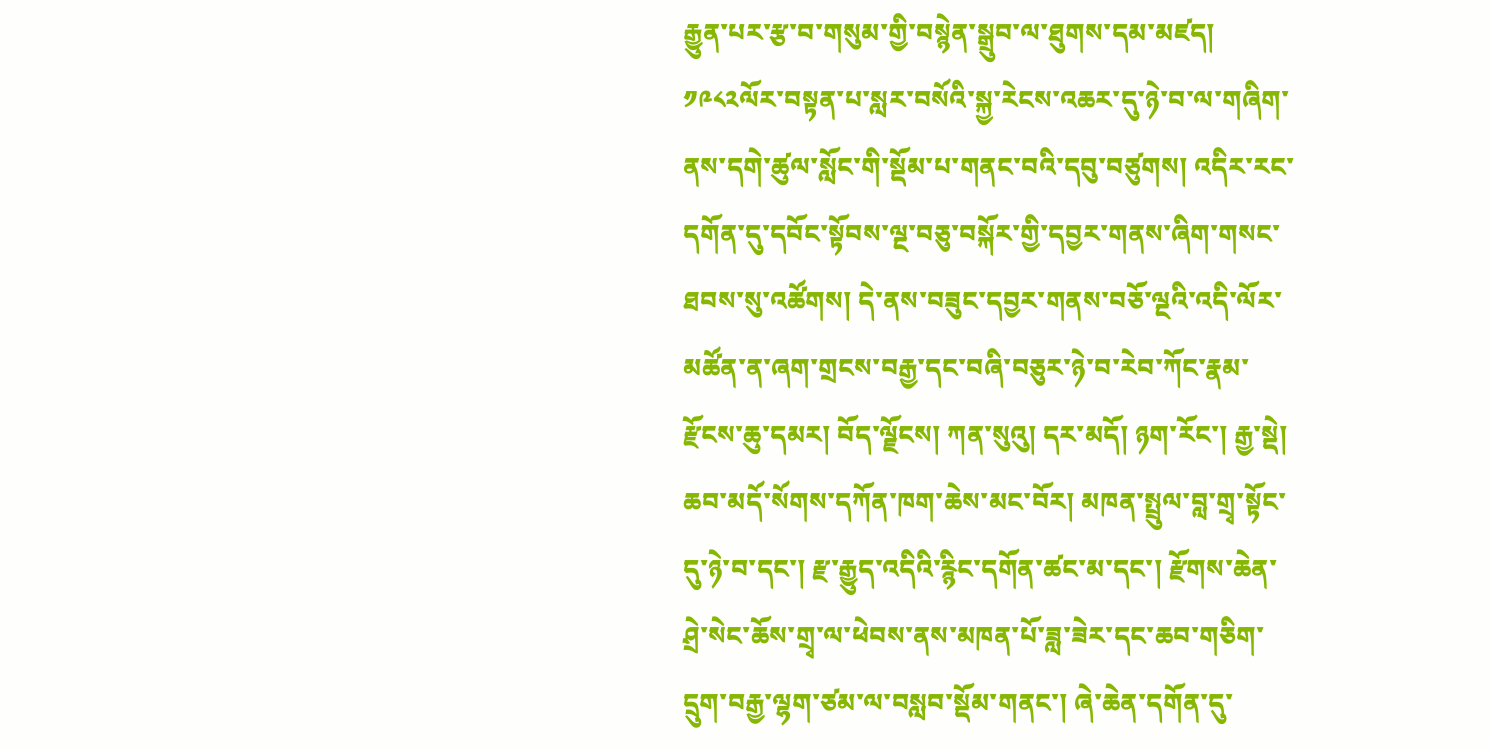རྒྱུན་པར་རྩ་བ་གསུམ་གྱི་བསྙེན་སྒྲུབ་ལ་ཐུགས་དམ་མཛད། ༡༩༨༢ལོར་བསྟན་པ་སླར་བསོའི་སྐྱ་རེངས་འཆར་དུ་ཉེ་བ་ལ་གཞིག་ནས་དགེ་ཚུལ་སློང་གི་སྡོམ་པ་གནང་བའི་དབུ་བཙུགས། འདིར་རང་དགོན་དུ་དབོང་སྟོབས་ལྔ་བཅུ་བསྐོར་གྱི་དབྱར་གནས་ཞིག་གསང་ཐབས་སུ་འཚོགས། དེ་ནས་བཟུང་དབྱར་གནས་བཅོ་ལྔའི་འདི་ལོར་མཚོན་ན་ཞག་གྲངས་བརྒྱ་དང་བཞི་བཅུར་ཉེ་བ་རེབ་ཀོང་རྣམ་རྫོངས་ཆུ་དམར། བོད་ལྗོངས། ཀན་སུའུ། དར་མདོ། ཉག་རོང་། རྒྱ་སྡེ། ཆབ་མདོ་སོགས་དཀོན་ཁག་ཆེས་མང་བོར། མཁན་སྤྲུལ་བླ་གྲྭ་སྟོང་དུ་ཉེ་བ་དང་། རྫ་རྒྱུད་འདིའི་རྙིང་དགོན་ཚང་མ་དང་། རྫོགས་ཆེན་ཤྲེ་སེང་ཆོས་གྲྭ་ལ་ཕེབས་ནས་མཁན་པོ་ཟླ་ཟེར་དང་ཆབ་གཅིག་དྲུག་བརྒྱ་ལྷག་ཙམ་ལ་བསླབ་སྡོམ་གནང་། ཞེ་ཆེན་དགོན་དུ་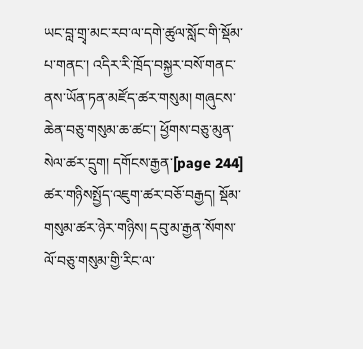ཡང་བླ་གྲྭ་མང་རབ་ལ་དགེ་ཚུལ་སློང་གི་སྡོམ་པ་གནང་། འདིར་རི་ཁྲོད་བསྐྱར་བསོ་གནང་ནས་ཡོན་ཏན་མཛོད་ཚར་གསུམ། གཞུངས་ཆེན་བཅུ་གསུམ་ཆ་ཚང་། ཕྱོགས་བཅུ་མུན་སེལ་ཚར་དྲུག། དགོངས་རྒྱན་[page 244] ཚར་གཉིསསྤྱོད་འཇུག་ཚར་བཅོ་བརྒྱད། སྡོམ་གསུམ་ཚར་ཉེར་གཉིས། དབུ་མ་རྒྱན་སོགས་ལོ་བཅུ་གསུམ་གྱི་རིང་ལ་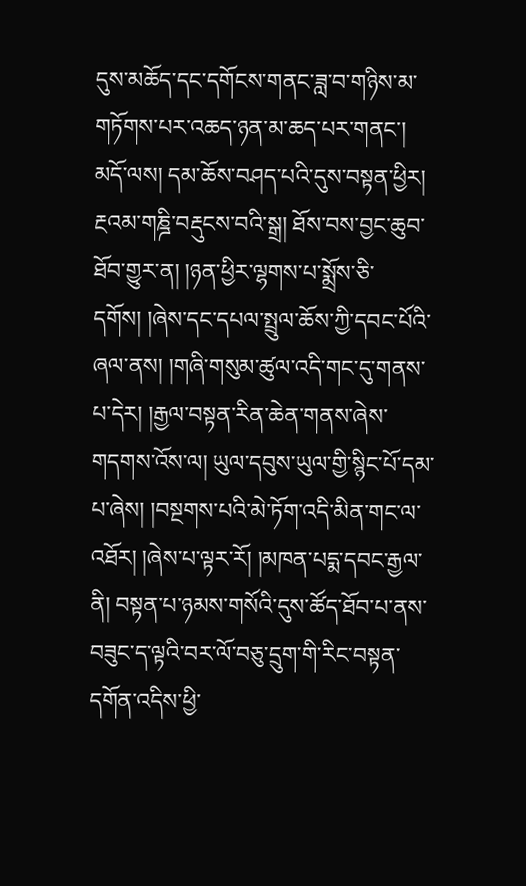དུས་མཆོད་དང་དགོངས་གནང་ཟླ་བ་གཉིས་མ་གཏོགས་པར་འཆད་ཉན་མ་ཆད་པར་གནང་། མདོ་ལས། དམ་ཆོས་བཤད་པའི་དུས་བསྟན་ཕྱིར། རྔའམ་གཎྜི་བརྡུངས་བའི་སྒྲ། ཐོས་བས་བྱང་ཆུབ་ཐོབ་གྱུར་ན། །ཉན་ཕྱིར་ལྷགས་པ་སྨྲོས་ཅི་དགོས། །ཞེས་དང་དཔལ་སྤྲུལ་ཆོས་ཀྱི་དབང་པོའི་ཞལ་ནས། །གཞི་གསུམ་ཚུལ་འདི་གང་དུ་གནས་པ་དེར། །རྒྱལ་བསྟན་རིན་ཆེན་གནས་ཞེས་གདགས་འོས་ལ། ཡུལ་དབུས་ཡུལ་གྱི་སྙིང་པོ་དམ་པ་ཞེས། །བསྔགས་པའི་མེ་ཏོག་འདི་མིན་གང་ལ་འཐོར། །ཞེས་པ་ལྟར་རོ། །མཁན་པདྨ་དབང་རྒྱལ་ནི། བསྟན་པ་ཉམས་གསོའི་དུས་ཚོད་ཐོབ་པ་ནས་བཟུང་ད་ལྟའི་བར་ལོ་བཅུ་དྲུག་གི་རིང་བསྟན་དགོན་འདིས་ཕྱི་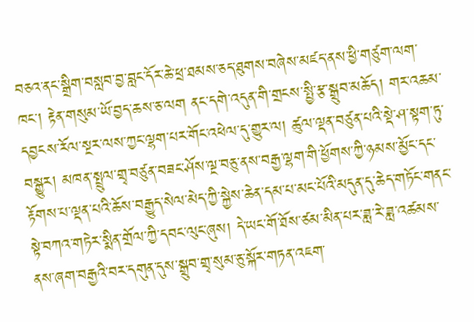བཅའ་ནང་སྒྲིག་བསླབ་བྱ་བླང་དོར་ཆེ་ཕྲ་ཐམས་ཅད་ཐུགས་བཞེས་མཛད་ནས་ཕྱི་གཙུག་ལག་ཁང་། རྟེན་གསུམ་ཡོ་བྱད་ཆས་ཅ་ལག ནང་དགེ་འདུན་གི་གྲངས་སྤྱི་རྩ་སྒྲུབ་མཆོད། གར་འཆམ་དབྱངས་རོལ་སྔར་ལས་ཀྱང་ལྷག་པར་གོང་འཕེལ་དུ་གྱུར་ལ། ཚུལ་ལྡན་བཙུན་པའི་སྡེ་ཤ་སྟག་ཏུ་བསྒྱུར། མཁན་སྤྲུལ་གྲྭ་བཙུན་བཟང་ཤོས་ལྔ་བཅུ་ནས་བརྒྱ་ལྷག་གི་ཕྱོགས་ཀྱི་ཉམས་མྱོང་དང་རྟོགས་པ་ལྡན་པའི་ཆོས་བརྒྱུད་སེལ་མེད་ཀྱི་སྐྱེས་ཆེན་དམ་པ་མང་པོའི་མདུན་དུ་ཆེད་གཏོང་གནང་སྟེ་བཀའ་གཏེར་སྨིན་གྲོལ་ཀྱི་དབང་ལུང་ཞུས། དེ་ཡང་གོ་ཐོས་ཙམ་མིན་པར་ཟླ་རེ་ཟླ་འཚམས་ནས་ཞག་བརྒྱའི་བར་དགུན་དུས་སྒྲུབ་གྲྭ་སུམ་ཅུ་སྐོར་གཏན་འཇག་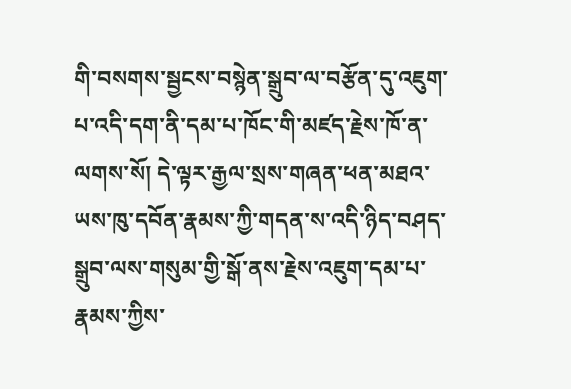གི་བསགས་སྦྱངས་བསྙེན་སྒྲུབ་ལ་བརྩོན་དུ་འཇུག་པ་འདི་དག་ནི་དམ་པ་ཁོང་གི་མཛད་རྗེས་ཁོ་ན་ལགས་སོ། དེ་ལྟར་རྒྱལ་སྲས་གཞན་ཕན་མཐའ་ཡས་ཁུ་དབོན་རྣམས་ཀྱི་གདན་ས་འདི་ཉིད་བཤད་སྒྲུབ་ལས་གསུམ་གྱི་སྒོ་ནས་རྗེས་འཇུག་དམ་པ་རྣམས་ཀྱིས་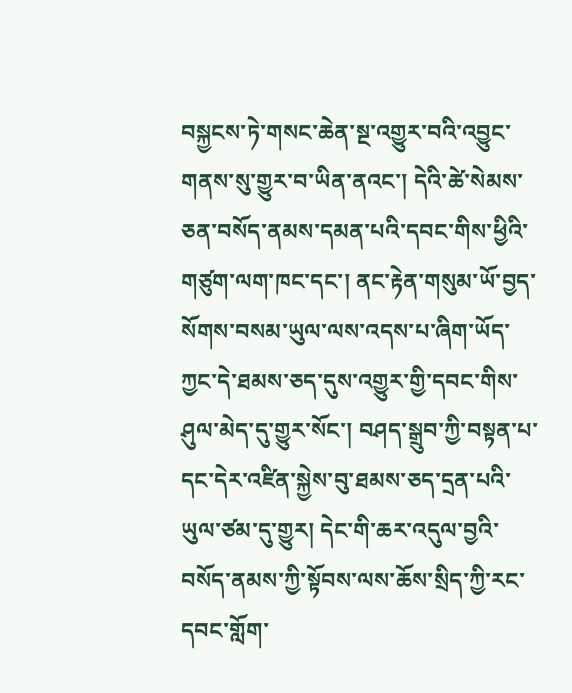བསྐྱངས་ཏེ་གསང་ཆེན་སྔ་འགྱུར་བའི་འབྱུང་གནས་སུ་གྱུར་བ་ཡིན་ནའང་། དེའི་ཚེ་སེམས་ཅན་བསོད་ནམས་དམན་པའི་དབང་གིས་ཕྱིའི་གཙུག་ལག་ཁང་དང་། ནང་རྟེན་གསུམ་ཡོ་བྱད་སོགས་བསམ་ཡུལ་ལས་འདས་པ་ཞིག་ཡོད་ཀྱང་དེ་ཐམས་ཅད་དུས་འགྱུར་གྱི་དབང་གིས་ཤུལ་མེད་དུ་གྱུར་སོང་། བཤད་སྒྲུབ་ཀྱི་བསྟན་པ་དང་དེར་འཛིན་སྐྱེས་བུ་ཐམས་ཅད་དྲན་པའི་ཡུལ་ཙམ་དུ་གྱུར། དེང་གི་ཆར་འདུལ་བྱའི་བསོད་ནམས་ཀྱི་སྟོབས་ལས་ཆོས་སྲིད་ཀྱི་རང་དབང་གློག་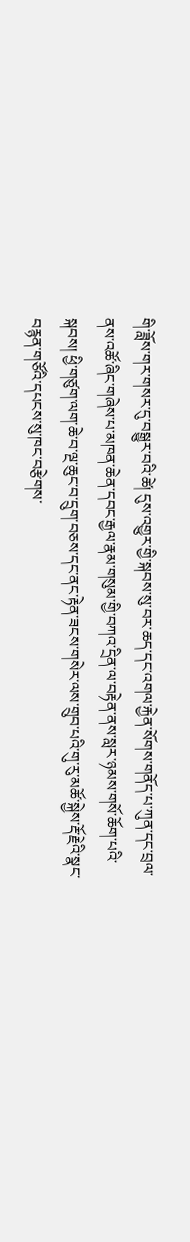གི་ཟློས་གར་གསར་དུ་བསྒྱུར་བའི་ཚེ། དུས་འགྱུར་གྱི་སྐབས་སུ་བར་ཆད་དང་འགལ་རྐྱེན་སོགས་གནོད་པ་ཀུན་དང་བྲལ་ནས་འཚོ་ཞིང་གཞེས་པ་མཁན་ཆེན་དབང་རྒྱལ་རྣམ་གསུམ་གྱི་བཀའ་དྲིན་ལ་བརྟེན་ནས་སླར་ཉམས་གསོ་ཆོག་པའི་སྐབས། ཕྱི་གཙུག་ལག་ཆེ་བ་ལྔ་ཆུང་བ་དྲུག་བཅས་དང་ནང་རྟེན་ཟངས་གསེར་ལས་གྲུབ་པའི་གུ་རུ་མཚོ་སྐྱེས་རྡོ་རྗེའི་སྣང་བརྙན་གཙོའི་དཔངས་སུ་ཁང་བརྩེགས་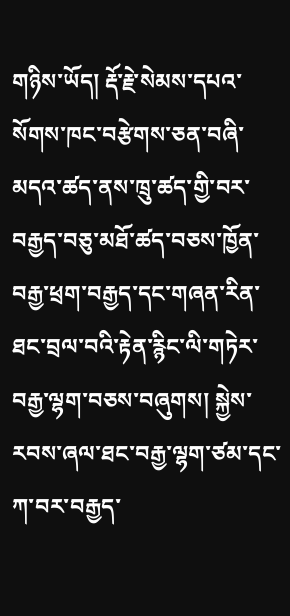གཉིས་ཡོད། རྡོ་རྗེ་སེམས་དཔའ་སོགས་ཁང་བརྩེགས་ཅན་བཞི་མདའ་ཚད་ནས་ཁྲུ་ཚད་གྱི་བར་བརྒྱད་བཅུ་མཐོ་ཚད་བཅས་ཁྱོན་བརྒྱ་ཕྲག་བརྒྱད་དང་གཞན་རིན་ཐང་བྲལ་བའི་རྟེན་རྙིང་ལི་གཏེར་བརྒྱ་ལྷག་བཅས་བཞུགས། སྐྱེས་རབས་ཞལ་ཐང་བརྒྱ་ལྷག་ཙམ་དང་ཀ་བར་བརྒྱད་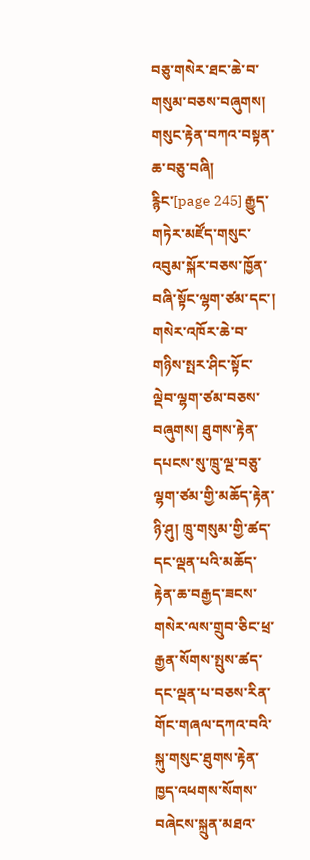བཅུ་གསེར་ཐང་ཆེ་བ་གསུམ་བཅས་བཞུགས། གསུང་རྟེན་བཀའ་བསྟན་ཆ་བཅུ་བཞི། རྙིང་[page 245] རྒྱུད་གཏེར་མཛོད་གསུང་འབུམ་སྐོར་བཅས་ཁྱོན་བཞི་སྟོང་ལྷག་ཙམ་དང་། གསེར་འཁོར་ཆེ་བ་གཉིས་སྤར་ཤིང་སྟོང་ལྡེབ་ལྷག་ཙམ་བཅས་བཞུགས། ཐུགས་རྟེན་དཔངས་སུ་ཁྲུ་ལྔ་བཅུ་ལྷག་ཙམ་གྱི་མཆོད་རྟེན་ཉི་ཤུ། ཁྲུ་གསུམ་གྱི་ཚད་དང་ལྡན་པའི་མཆོད་རྟེན་ཆ་བརྒྱད་ཟངས་གསེར་ལས་གྲུབ་ཅིང་ཕྲ་རྒྱན་སོགས་སྤུས་ཚད་དང་ལྡན་པ་བཅས་རིན་གོང་གཞལ་དཀའ་བའི་སྐུ་གསུང་ཐུགས་རྟེན་ཁྱད་འཕགས་སོགས་བཞེངས་སྐྲུན་མཐའ་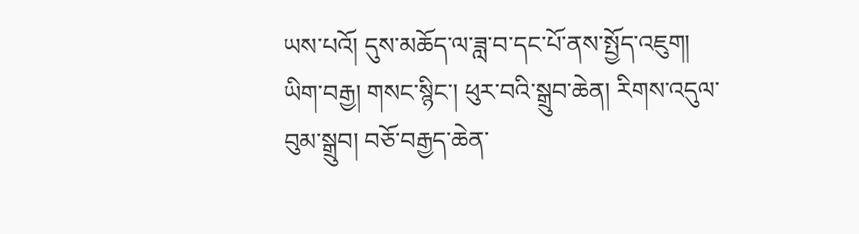ཡས་པའོ། དུས་མཆོད་ལ་ཟླ་བ་དང་པོ་ནས་སྤྱོད་འཇུག། ཡིག་བརྒྱ། གསང་སྙིང་། ཕུར་བའི་སྒྲུབ་ཆེན། རིགས་འདུལ་བུམ་སྒྲུབ། བཅོ་བརྒྱད་ཆེན་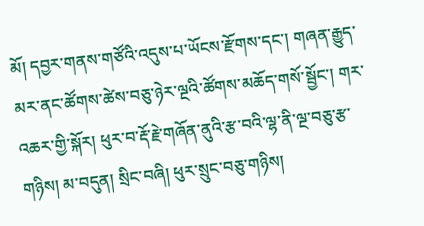མོ། དབྱར་གནས་གཙོའི་འདུས་པ་ཡོངས་རྫོགས་དང་། གཞན་རྒྱུད་མར་ནང་ཚོགས་ཚེས་བཅུ་ཉེར་ལྔའི་ཚོགས་མཆོད་གསོ་སྦྱོང་། གར་འཆར་གྱི་སྐོར། ཕུར་བ་རྡོ་རྗེ་གཞོན་ནུའི་རྩ་བའི་ལྷ་ནི་ལྔ་བཅུ་རྩ་གཉིས། མ་བདུན། སྲིང་བཞི། ཕུར་སྲུང་བཅུ་གཉིས།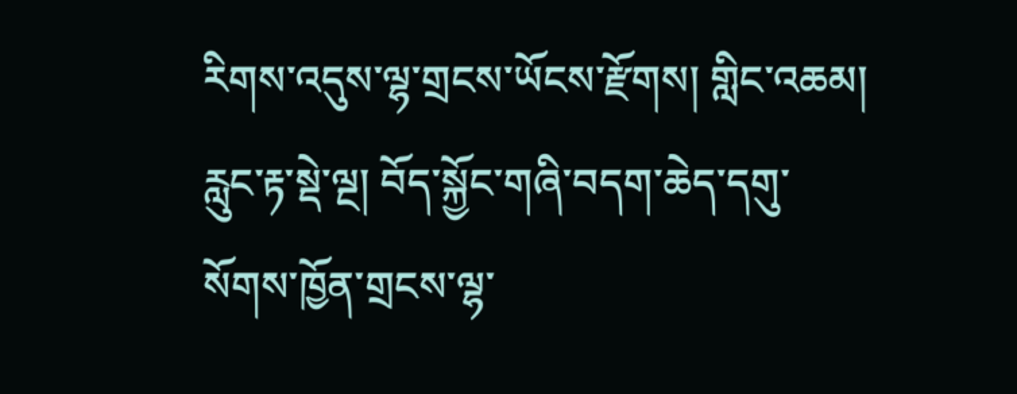རིགས་འདུས་ལྷ་གྲངས་ཡོངས་རྫོགས། གླིང་འཆམ། རླུང་རྟ་སྡེ་ལྔ། བོད་སྐྱོང་གཞི་བདག་ཆེད་དགུ་སོགས་ཁྱོན་གྲངས་ལྷ་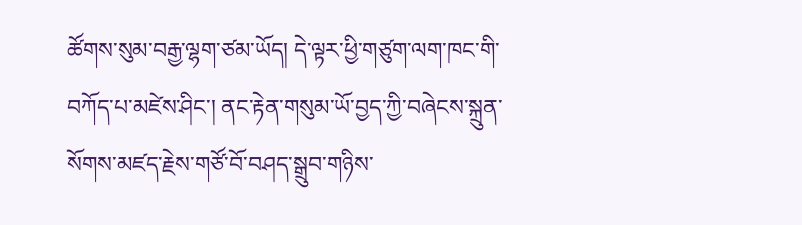ཚོགས་སུམ་བརྒྱ་ལྷག་ཙམ་ཡོད། དེ་ལྟར་ཕྱི་གཙུག་ལག་ཁང་གི་བཀོད་པ་མཛེས་ཤིང་། ནང་རྟེན་གསུམ་ཡོ་བྱད་ཀྱི་བཞེངས་སྐྲུན་སོགས་མཛད་རྗེས་གཙོ་བོ་བཤད་སྒྲུབ་གཉིས་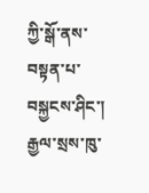ཀྱི་སྒོ་ནས་བསྟན་པ་བསྐྱངས་ཤིང་། རྒྱལ་སྲས་ཁུ་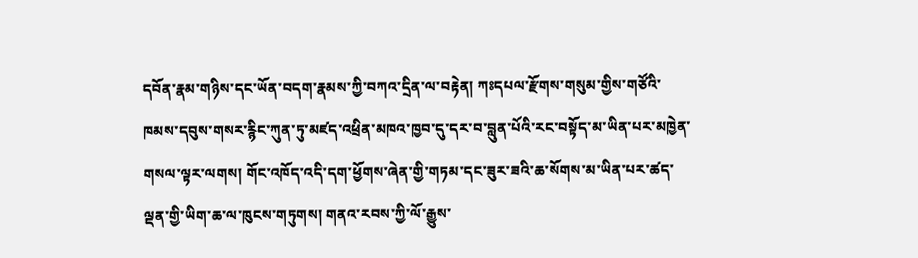དབོན་རྣམ་གཉིས་དང་ཡོན་བདག་རྣམས་ཀྱི་བཀའ་དྲིན་ལ་བརྟེན། ཀཿདཔལ་རྫོགས་གསུམ་གྱིས་གཙོའི་ཁམས་དབུས་གསར་རྙིང་ཀུན་ཏུ་མཛད་འཕྲིན་མཁའ་ཁྱབ་དུ་དར་བ་བླུན་པོའི་རང་བསྟོད་མ་ཡིན་པར་མཁྱེན་གསལ་ལྟར་ལགས། གོང་འཁོད་འདི་དག་ཕྱོགས་ཞེན་གྱི་གཏམ་དང་ཟུར་ཟའི་ཆ་སོགས་མ་ཡིན་པར་ཚད་ལྡན་གྱི་ཡིག་ཆ་ལ་ཁུངས་གཏུགས། གནའ་རབས་ཀྱི་ལོ་རྒྱུས་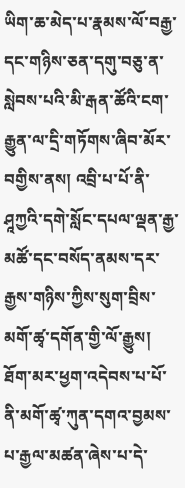ཡིག་ཆ་མེད་པ་རྣམས་ལོ་བརྒྱ་དང་གཉིས་ཅན་དགུ་བཅུ་ན་སླེབས་པའི་མི་རྒན་ཚོའི་ངག་རྒྱུན་ལ་དྲི་གཏོགས་ཞིབ་མོར་བགྱིས་ནས། འབྲི་པ་པོ་ནི་ཤཱཀྱའི་དགེ་སློང་དཔལ་ལྡན་རྒྱ་མཚོ་དང་བསོད་ནམས་དར་རྒྱས་གཉིས་ཀྱིས་སུག་བྲིས་
མགོ་ཚྭ་དགོན་གྱི་ལོ་རྒྱུས།
ཐོག་མར་ཕྱག་འདེབས་པ་པོ་ནི་མགོ་ཚྭ་ཀུན་དགའ་བྱམས་པ་རྒྱལ་མཚན་ཞེས་པ་དེ་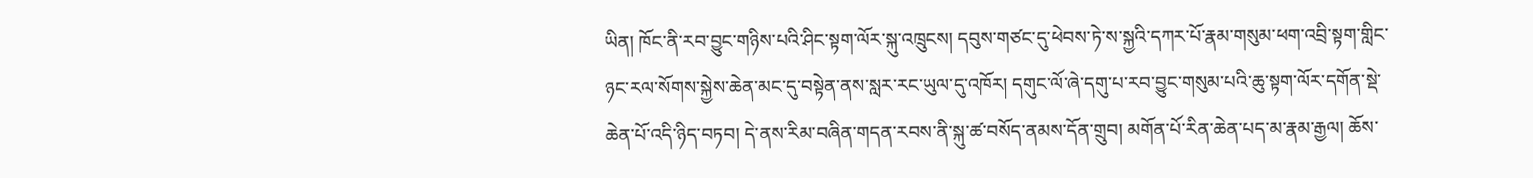ཡིན། ཁོང་ནི་རབ་བྱུང་གཉིས་པའི་ཤིང་སྟག་ལོར་སྐུ་འཁྲུངས། དབུས་གཙང་དུ་ཕེབས་ཏེ་ས་སྐྱའི་དཀར་པོ་རྣམ་གསུམ་ཕག་འབྲི་སྟག་གླིང་ཉང་རལ་སོགས་སྐྱེས་ཆེན་མང་དུ་བསྟེན་ནས་སླར་རང་ཡུལ་དུ་འཁོར། དགུང་ལོ་ཞེ་དགུ་པ་རབ་བྱུང་གསུམ་པའི་ཆུ་སྟག་ལོར་དགོན་སྡེ་ཆེན་པོ་འདི་ཉིད་བཏབ། དེ་ནས་རིམ་བཞིན་གདན་རབས་ནི་སྐུ་ཚ་བསོད་ནམས་དོན་གྲུབ། མགོན་པོ་རིན་ཆེན་པད་མ་རྣམ་རྒྱལ། ཆོས་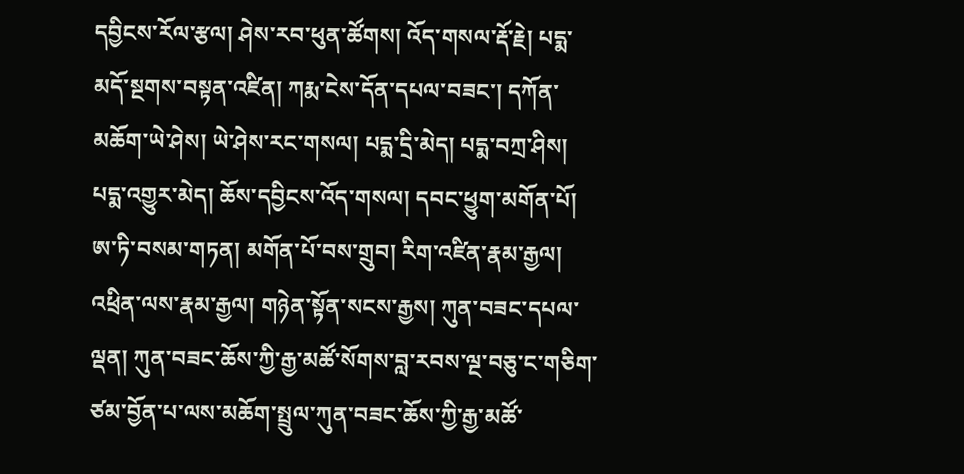དབྱིངས་རོལ་རྩལ། ཤེས་རབ་ཕུན་ཚོགས། འོད་གསལ་རྡོ་རྗེ། པདྨ་མདོ་སྔགས་བསྟན་འཛིན། ཀརྨ་ངེས་དོན་དཔལ་བཟང་། དཀོན་མཆོག་ཡེ་ཤེས། ཡེ་ཤེས་རང་གསལ། པདྨ་དྲི་མེད། པདྨ་བཀྲ་ཤིས། པདྨ་འགྱུར་མེད། ཆོས་དབྱིངས་འོད་གསལ། དབང་ཕྱུག་མགོན་པོ། ཨ་ཏི་བསམ་གཏན། མགོན་པོ་བས་གྲུབ། རིག་འཛིན་རྣམ་རྒྱལ། འཕྲིན་ལས་རྣམ་རྒྱལ། གཉེན་སྟོན་སངས་རྒྱས། ཀུན་བཟང་དཔལ་ལྡན། ཀུན་བཟང་ཆོས་ཀྱི་རྒྱ་མཚོ་སོགས་བླ་རབས་ལྔ་བཅུ་ང་གཅིག་ཙམ་བྱོན་པ་ལས་མཆོག་སྤྲུལ་ཀུན་བཟང་ཆོས་ཀྱི་རྒྱ་མཚོ་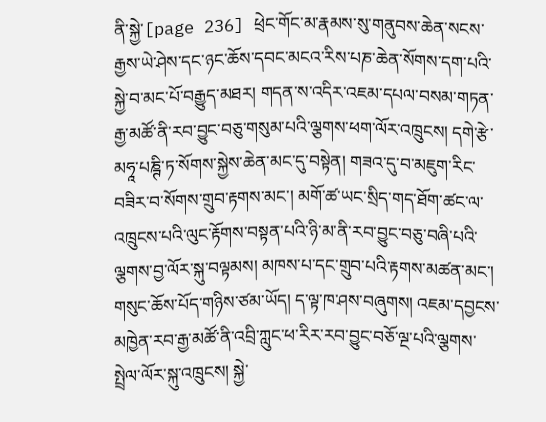ནི་སྐྱེ་[page 236] ཕྲེང་གོང་མ་རྣམས་སུ་གནུབས་ཆེན་སངས་རྒྱས་ཡེ་ཤེས་དང་ཉང་ཆོས་དབང་མངའ་རིས་པཎ་ཆེན་སོགས་དག་པའི་སྐྱེ་བ་མང་པོ་བརྒྱུད་མཐར། གདན་ས་འདིར་འཇམ་དཔལ་བསམ་གཏན་རྒྱ་མཚོ་ནི་རབ་བྱུང་བཅུ་གསུམ་པའི་ལྕགས་ཕག་ལོར་འཁྲུངས། དགེ་རྩེ་མཧཱ་པཎྚི་ཏ་སོགས་སྐྱེས་ཆེན་མང་དུ་བསྟེན། གཟའ་དུ་བ་མཇུག་རིང་བཟིར་བ་སོགས་གྲུབ་རྟགས་མང་། མགོ་ཚ་ཡང་སྲིད་གད་ཐོག་ཚང་ལ་འཁྲུངས་པའི་ལུང་རྟོགས་བསྟན་པའི་ཉི་མ་ནི་རབ་བྱུང་བཅུ་བཞི་པའི་ལྕགས་བྱ་ལོར་སྐུ་བལྟམས། མཁས་པ་དང་གྲུབ་པའི་རྟགས་མཚན་མང་། གསུང་ཆོས་པོད་གཉིས་ཙམ་ཡོད། ད་ལྟ་ཁ་ཤས་བཞུགས། འཇམ་དབྱངས་མཁྱེན་རབ་རྒྱ་མཚོ་ནི་འབྲི་ཀླུང་ཕ་རིར་རབ་བྱུང་བཅོ་ལྔ་པའི་ལྕགས་སྤྲེལ་ལོར་སྐུ་འཁྲུངས། སྐྱེ་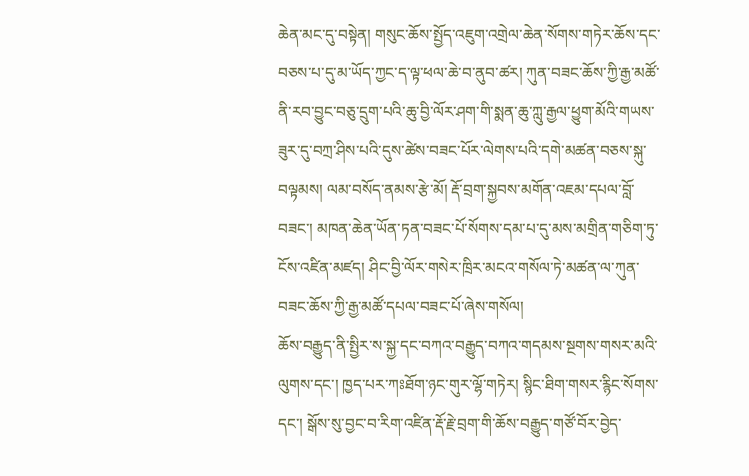ཆེན་མང་དུ་བསྟེན། གསུང་ཆོས་སྤྱོད་འཇུག་འགྲེལ་ཆེན་སོགས་གཏེར་ཆོས་དང་བཅས་པ་དུ་མ་ཡོད་ཀྱང་ད་ལྟ་ཕལ་ཆེ་བ་ནུབ་ཚར། ཀུན་བཟང་ཆོས་ཀྱི་རྒྱ་མཚོ་ནི་རབ་བྱུང་བཅུ་དྲུག་པའི་ཆུ་བྱི་ལོར་ཤག་གི་སྨན་ཆུ་ཀླུ་རྒྱལ་ཕྱུག་མོའི་གཡས་ཟུར་དུ་བཀྲ་ཤིས་པའི་དུས་ཚེས་བཟང་པོར་ལེགས་པའི་དགེ་མཚན་བཅས་སྐུ་བལྟམས། ལམ་བསོད་ནམས་རྩེ་མོ། རྡོ་བྲག་སྐྱབས་མགོན་འཇམ་དཔལ་བློ་བཟང་། མཁན་ཆེན་ཡོན་ཏན་བཟང་པོ་སོགས་དམ་པ་དུ་མས་མགྲིན་གཅིག་ཏུ་ངོས་འཛིན་མཛད། ཤིང་བྱི་ལོར་གསེར་ཁྲིར་མངའ་གསོལ་ཏེ་མཚན་ལ་ཀུན་བཟང་ཆོས་ཀྱི་རྒྱ་མཚོ་དཔལ་བཟང་པོ་ཞེས་གསོལ།
ཆོས་བརྒྱུད་ནི་སྤྱིར་ས་སྐྱ་དང་བཀའ་བརྒྱུད་བཀའ་གདམས་སྔགས་གསར་མའི་ལུགས་དང་། ཁྱད་པར་ཀཿཐོག་ཉང་གུར་ལྷོ་གཏེར། སྙིང་ཐིག་གསར་རྙིང་སོགས་དང་། སྒོས་སུ་བྱང་བ་རིག་འཛིན་རྡོ་རྗེ་བྲག་གི་ཆོས་བརྒྱུད་གཙོ་བོར་བྱེད་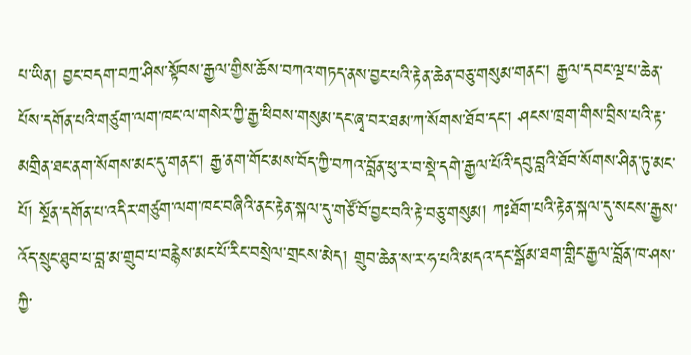པ་ཡིན། བྱང་བདག་བཀྲ་ཤིས་སྟོབས་རྒྱལ་གྱིས་ཆོས་བཀའ་གཏད་ནས་བྱང་པའི་རྟེན་ཆེན་བཅུ་གསུམ་གནང་། རྒྱལ་དབང་ལྔ་པ་ཆེན་པོས་དགོན་པའི་གཙུག་ལག་ཁང་ལ་གསེར་ཀྱི་རྒྱ་ཕིབས་གསུམ་དང་ཞྭ་བར་ཐམ་ཀ་སོགས་ཐོབ་དང་། ཤངས་ཁྲག་གིས་བྲིས་པའི་རྟ་མགྲིན་ཐང་ནག་སོགས་མང་དུ་གནང་། རྒྱ་ནག་གོང་མས་བོད་ཀྱི་བཀའ་བློན་ཕུ་ར་བ་སྡེ་དགེ་རྒྱལ་པོའི་དབུ་བླའི་ཐོབ་སོགས་ཤིན་ཏུ་མང་པོ། སྔོན་དགོན་པ་འདིར་གཙུག་ལག་ཁང་བཞིའི་ནང་རྟེན་སྐལ་དུ་གཙོ་བོ་བྱང་བའི་རྟེ་བཅུ་གསུམ། ཀཿཐོག་པའི་རྟེན་སྐལ་དུ་སངས་རྒྱས་འོད་སྲུང་ཐུབ་པ་བླ་མ་གྲུབ་པ་བརྙེས་མང་པོ་རིང་བསྲེལ་གྲངས་མེད། གྲུབ་ཆེན་ས་ར་ཧ་པའི་མདའ་དང་སྒོམ་ཐག་གླིང་རྒྱལ་བློན་ཁ་ཤས་ཀྱི་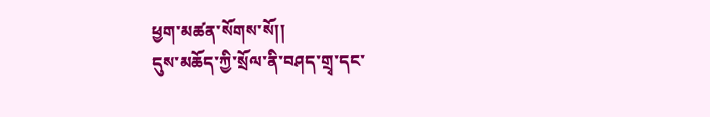ཕྱག་མཚན་སོགས་སོ།།
དུས་མཆོད་ཀྱི་སྲོལ་ནི་བཤད་གྲྭ་དང་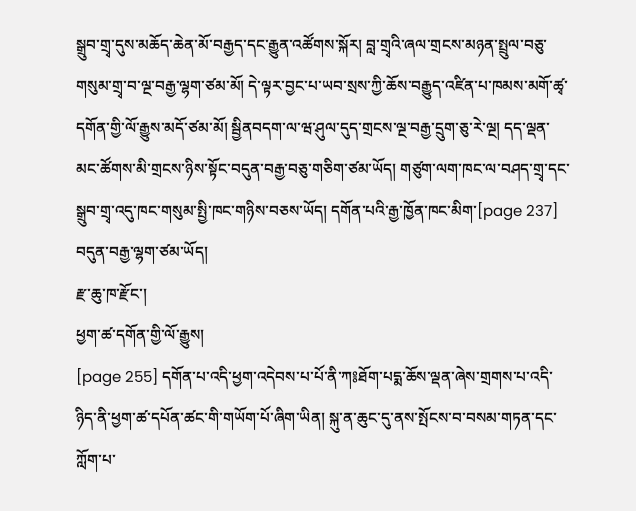སྒྲུབ་གྲྭ་དུས་མཆོད་ཆེན་མོ་བརྒྱད་དང་རྒྱུན་འཚོགས་སྐོར། བླ་གྲྭའི་ཞལ་གྲངས་མཉན་སྤྲུལ་བཅུ་གསུམ་གྲྭ་བ་ལྔ་བརྒྱ་ལྷག་ཙམ་མོ། དེ་ལྟར་བྱང་པ་ཡབ་སྲས་ཀྱི་ཆོས་བརྒྱུད་འཛིན་པ་ཁམས་མགོ་ཚྭ་དགོན་གྱི་ལོ་རྒྱུས་མདོ་ཙམ་མོ། སྦྱིནབདག་ལ་ཝ་ཤུལ་དུད་གྲངས་ལྔ་བརྒྱ་དྲུག་ཅུ་རེ་ལྔ། དད་ལྡན་མང་ཚོགས་མི་གྲངས་ཉིས་སྟོང་བདུན་བརྒྱ་བཅུ་གཅིག་ཙམ་ཡོད། གཙུག་ལག་ཁང་ལ་བཤད་གྲྭ་དང་སྒྲུབ་གྲྭ་འདུ་ཁང་གསུམ་སྤྱི་ཁང་གཉིས་བཅས་ཡོད། དགོན་པའི་རྒྱ་ཁྱོན་ཁང་མིག་[page 237] བདུན་བརྒྱ་ལྷག་ཙམ་ཡོད།
རྫ་ཆུ་ཁ་རྫོང་།
ཕྱག་ཚ་དགོན་གྱི་ལོ་རྒྱུས།
[page 255] དགོན་པ་འདི་ཕྱག་འདེབས་པ་པོ་ནི་ཀ༔ཐོག་པདྨ་ཆོས་ལྡན་ཞེས་གྲགས་པ་འདི་ཉིད་ནི་ཕྱག་ཚ་དཔོན་ཚང་གི་གཡོག་པོ་ཞིག་ཡིན། སྐུ་ན་ཆུང་དུ་ནས་སྤོངས་བ་བསམ་གཏན་དང་ཀློག་པ་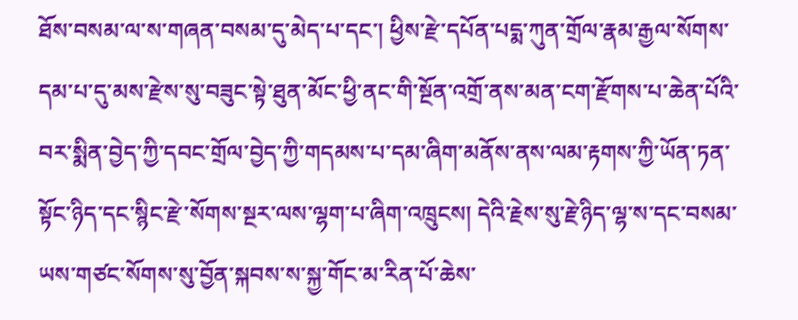ཐོས་བསམ་ལ་ས་གཞན་བསམ་དུ་མེད་པ་དང་། ཕྱིས་རྫེ་དཔོན་པདྨ་ཀུན་གྲོལ་རྣམ་རྒྱལ་སོགས་དམ་པ་དུ་མས་རྫེས་སུ་བཟུང་སྟེ་ཐུན་མོང་ཕྱི་ནང་གི་སྔོན་འགྲོ་ནས་མན་ངག་རྫོགས་པ་ཆེན་པོའི་བར་སྨིན་བྱེད་ཀྱི་དབང་གྲོལ་བྱེད་ཀྱི་གདམས་པ་དམ་ཞིག་མནོས་ནས་ལམ་རྟགས་ཀྱི་ཡོན་ཏན་སྟོང་ཉིད་དང་སྙིང་རྫེ་སོགས་སྔར་ལས་ལྷག་པ་ཞིག་འཁྲུངས། དེའི་རྗེས་སུ་རྗེ་ཉིད་ལྷ་ས་དང་བསམ་ཡས་གཙང་སོགས་སུ་བྱོན་སྐབས་ས་སྐྱ་གོང་མ་རིན་པོ་ཆེས་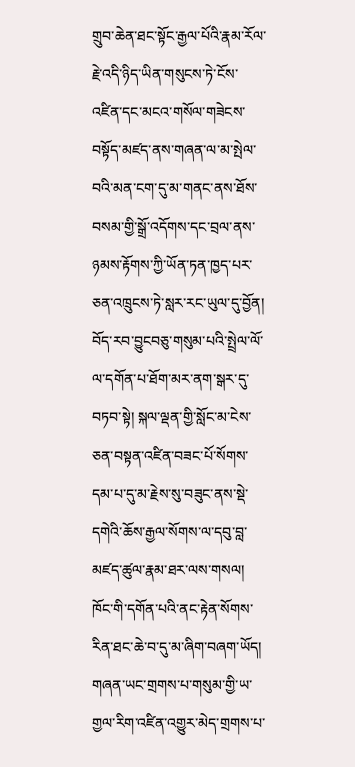གྲུབ་ཆེན་ཐང་སྟོང་རྒྱལ་པོའི་རྣམ་རོལ་རྗེ་འདི་ཉིད་ཡིན་གསུངས་ཏེ་ངོས་འཛིན་དང་མངའ་གསོལ་གཟེངས་བསྟོད་མཛད་ནས་གཞན་ལ་མ་སྤེལ་བའི་མན་ངག་དུ་མ་གནང་ནས་ཐོས་བསམ་གྱི་སྒྲོ་འདོགས་དང་བྲལ་ནས་ཉམས་རྟོགས་ཀྱི་ཡོན་ཏན་ཁྱད་པར་ཅན་འཁྲུངས་ཏེ་སླར་རང་ཡུལ་དུ་བྱོན། བོད་རབ་བྱུངབཅུ་གསུམ་པའི་སྤྲེལ་ལོ་ལ་དགོན་པ་ཐོག་མར་ནག་སྒར་དུ་བཏབ་སྟེ། སྐལ་ལྡན་གྱི་སློང་མ་ངེས་ཅན་བསྟན་འཛིན་བཟང་པོ་སོགས་དམ་པ་དུ་མ་རྗེས་སུ་བཟུང་ནས་སྡེ་དགེའི་ཆོས་རྒྱལ་སོགས་ལ་དབུ་བླ་མཛད་ཚུལ་རྣམ་ཐར་ལས་གསལ། ཁོང་གི་དགོན་པའི་ནང་རྟེན་སོགས་རིན་ཐང་ཆེ་བ་དུ་མ་ཞིག་བཞག་ཡོད། གཞན་ཡང་གྲགས་པ་གསུམ་གྱི་ཡ་གྱལ་རིག་འཛིན་འགྱུར་མེད་གྲགས་པ་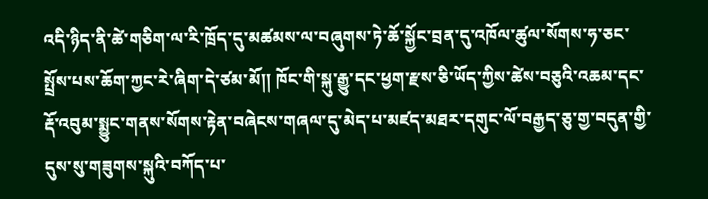འདི་ཉིད་ནི་ཚེ་གཅིག་ལ་རི་ཁྲོད་དུ་མཚམས་ལ་བཞུགས་ཏེ་ཆོ་སྐྱོང་བྲན་དུ་འཁོལ་ཚུལ་སོགས་ཧ་ཅང་སྤྲོས་པས་ཆོག་ཀྱང་རེ་ཞིག་དེ་ཙམ་མོ།། ཁོང་གི་སྐུ་རྒྱུ་དང་ཕྱག་རྫས་ཅི་ཡོད་ཀྱིས་ཚེས་བཅུའི་འཆམ་དང་རྡོ་འབུམ་སྨྱུང་གནས་སོགས་རྟེན་བཞེངས་གཞལ་དུ་མེད་པ་མཛད་མཐར་དགུང་ལོ་བརྒྱད་ཅུ་གྱ་བདུན་གྱི་དུས་སུ་གཟུགས་སྐུའི་བཀོད་པ་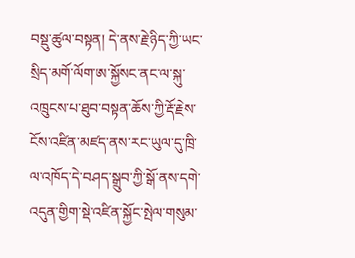བསྡུ་ཚུལ་བསྟན། དེ་ནས་རྗེ་ཉིད་ཀྱི་ཡང་སྲིད་མགོ་ལོག་ཨ་སྐྱོསང་ནང་ལ་སྐུ་འཁྲུངས་པ་ཐུབ་བསྟན་ཆོས་ཀྱི་རྡོ་རྗེས་ངོས་འཛིན་མཛད་ནས་རང་ཡུལ་དུ་ཁྲི་ལ་འཁོད་དེ་བཤད་སྒྲུབ་ཀྱི་སྒོ་ནས་དགེ་འདུན་གྱིག་སྡེ་འཛིན་སྐྱོང་སྤེལ་གསུམ་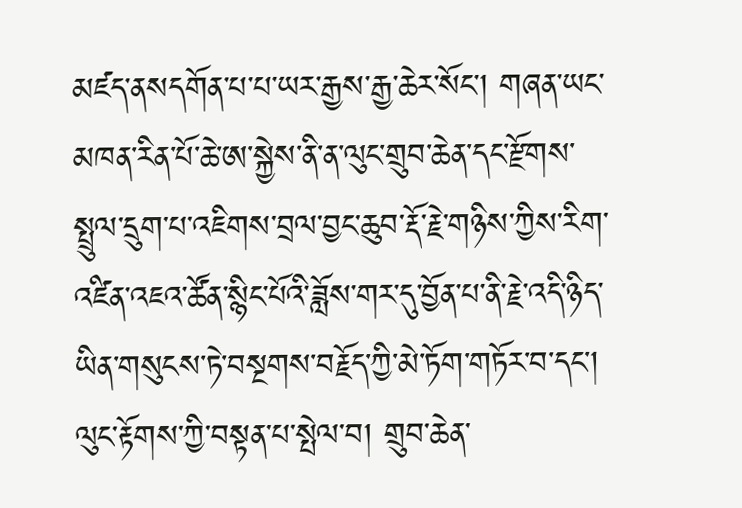མཛད་ནསདགོན་པ་པ་ཡར་རྒྱས་རྒྱ་ཆེར་སོང་། གཞན་ཡང་མཁན་རིན་པོ་ཆེ་ཨ་སྐྱེས་ནི་ན་ལུང་གྲུབ་ཆེན་དང་རྫོགས་སྤྲུལ་དྲུག་པ་འཇིགས་བྲལ་བྱང་ཆུབ་རྡོ་རྗེ་གཉིས་ཀྱིས་རིག་འཛིན་འཇའ་ཚོན་སྙིང་པོའི་ཟློས་གར་དུ་བྱོན་པ་ནི་རྗེ་འདི་ཉིད་ཡིན་གསུངས་ཏེ་བསྔགས་བརྗོད་ཀྱི་མེ་ཏོག་གཏོར་བ་དང་། ལུང་རྟོགས་ཀྱི་བསྟན་པ་སྤེལ་བ། གྲུབ་ཆེན་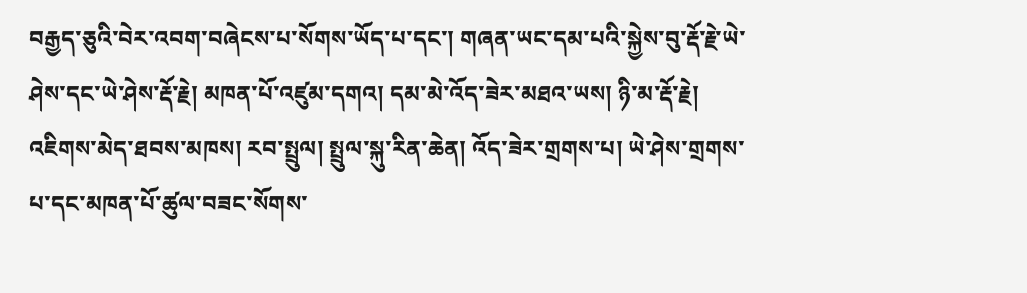བརྒྱད་ཅུའི་བེར་འབག་བཞེངས་པ་སོགས་ཡོད་པ་དང་། གཞན་ཡང་དམ་པའི་སྐྱེས་བུ་རྡོ་རྗེ་ཡེ་ཤེས་དང་ཡེ་ཤེས་རྡོ་རྗེ། མཁན་པོ་འཛུམ་དགའ། དམ་མེ་འོད་ཟེར་མཐའ་ཡས། ཉི་མ་རྡོ་རྗེ། འཇིགས་མེད་ཐབས་མཁས། རབ་སྤྲུལ། སྤྲུལ་སྐུ་རིན་ཆེན། འོད་ཟེར་གྲགས་པ། ཡེ་ཤེས་གྲགས་པ་དང་མཁན་པོ་ཚུལ་བཟང་སོགས་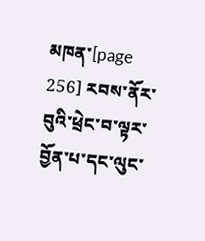མཁན་[page 256] རབས་ནོར་བུའི་ཕྲེང་བ་ལྟར་བྱོན་པ་དང་ལུང་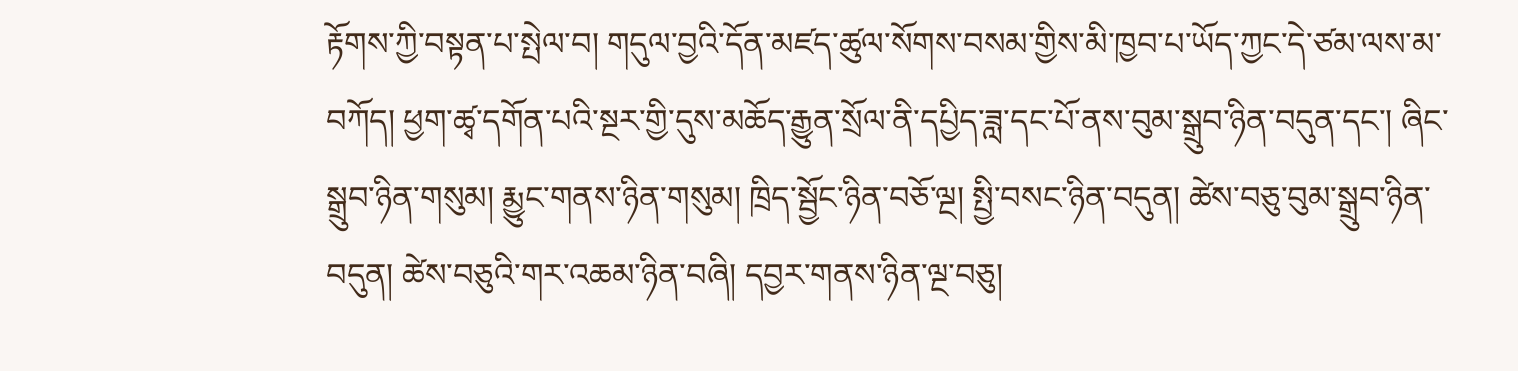རྟོགས་ཀྱི་བསྟན་པ་སྤེལ་བ། གདུལ་བྱའི་དོན་མཛད་ཚུལ་སོགས་བསམ་གྱིས་མི་ཁྱབ་པ་ཡོད་ཀྱང་དེ་ཙམ་ལས་མ་བཀོད། ཕྱག་ཚྭ་དགོན་པའི་སྔར་གྱི་དུས་མཆོད་རྒྱུན་སྲོལ་ནི་དཔྱིད་ཟླ་དང་པོ་ནས་བུམ་སྒྲུབ་ཉིན་བདུན་དང་། ཞིང་སྒྲུབ་ཉིན་གསུམ། རྨྱུང་གནས་ཉིན་གསུམ། ཁྲིད་སྦྱོང་ཉིན་བཅོ་ལྔ། སྤྱི་བསང་ཉིན་བདུན། ཚེས་བཅུ་བུམ་སྒྲུབ་ཉིན་བདུན། ཚེས་བཅུའི་གར་འཆམ་ཉིན་བཞི། དབྱར་གནས་ཉིན་ལྔ་བཅུ།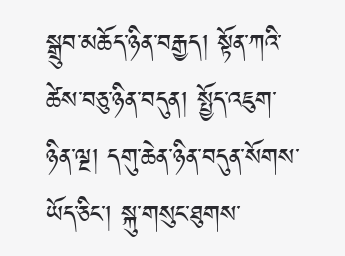སྒྲུབ་མཆོད་ཉིན་བརྒྱད། སྟོན་ཀའི་ཚེས་བཅུ་ཉིན་བདུན། སྤྱོད་འཇུག་ཉིན་ལྔ། དགུ་ཆེན་ཉིན་བདུན་སོགས་ཡོད་ཅིང་། སྐུ་གསུང་ཐུགས་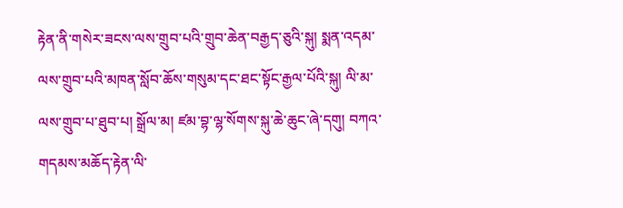རྟེན་ནི་གསེར་ཟངས་ལས་གྲུབ་པའི་གྲུབ་ཆེན་བརྒྱད་ཅུའི་སྐུ། སྨན་འདམ་ལས་གྲུབ་པའི་མཁན་སློབ་ཆོས་གསུམ་དང་ཐང་སྟོང་རྒྱལ་པོའི་སྐུ། ལི་མ་ལས་གྲུབ་པ་ཐུབ་པ། སྒྲོལ་མ། ཛམ་བྷ་ལྷ་སོགས་སྐུ་ཆེ་ཆུང་ཞེ་དགུ། བཀའ་གདམས་མཆོད་རྟེན་ལི་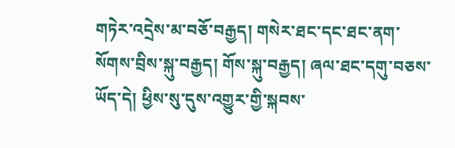གཏེར་འདྲེས་མ་བཅོ་བརྒྱད། གསེར་ཐང་དང་ཐང་ནག་སོགས་བྲིས་སྐུ་བརྒྱད། གོས་སྐུ་བརྒྱད། ཞལ་ཐང་དགུ་བཅས་ཡོད་དེ། ཕྱིས་སུ་དུས་འགྱུར་གྱི་སྐབས་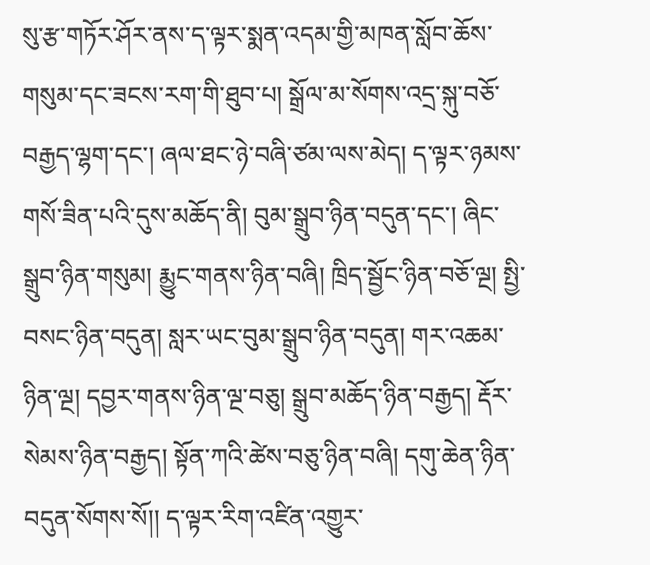སུ་རྩ་གཏོར་ཤོར་ནས་ད་ལྟར་སྨན་འདམ་གྱི་མཁན་སློབ་ཆོས་གསུམ་དང་ཟངས་རག་གི་ཐུབ་པ། སྒྲོལ་མ་སོགས་འདྲ་སྐུ་བཅོ་བརྒྱད་ལྷག་དང་། ཞལ་ཐང་ཉེ་བཞི་ཙམ་ལས་མེད། ད་ལྟར་ཉམས་གསོ་ཟིན་པའི་དུས་མཆོད་ནི། བུམ་སྒྲུབ་ཉིན་བདུན་དང་། ཞིང་སྒྲུབ་ཉིན་གསུམ། རྨྱུང་གནས་ཉིན་བཞི། ཁྲིད་སྦྱོང་ཉིན་བཅོ་ལྔ། སྤྱི་བསང་ཉིན་བདུན། སླར་ཡང་བུམ་སྒྲུབ་ཉིན་བདུན། གར་འཆམ་ཉིན་ལྔ། དབྱར་གནས་ཉིན་ལྔ་བཅུ། སྒྲུབ་མཆོད་ཉིན་བརྒྱད། རྡོར་སེམས་ཉིན་བརྒྱད། སྟོན་ཀའི་ཚེས་བཅུ་ཉིན་བཞི། དགུ་ཆེན་ཉིན་བདུན་སོགས་སོ།། ད་ལྟར་རིག་འཛིན་འགྱུར་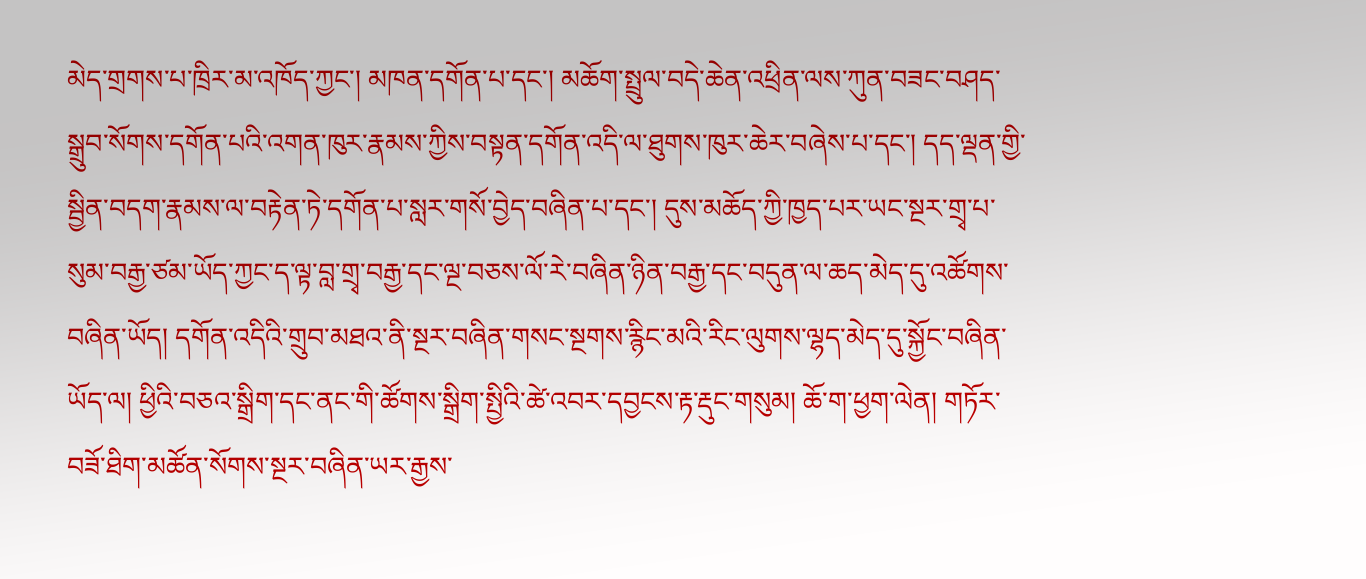མེད་གྲགས་པ་ཁྲིར་མ་འཁོད་ཀྱང་། མཁན་དགོན་པ་དང་། མཆོག་སྤྲུལ་བདེ་ཆེན་འཕྲིན་ལས་ཀུན་བཟང་བཤད་སྒྲུབ་སོགས་དགོན་པའི་འགན་ཁུར་རྣམས་ཀྱིས་བསྟན་དགོན་འདི་ལ་ཐུགས་ཁུར་ཆེར་བཞེས་པ་དང་། དད་ལྡན་གྱི་སྦྱིན་བདག་རྣམས་ལ་བརྟེན་ཏེ་དགོན་པ་སླར་གསོ་བྱེད་བཞིན་པ་དང་། དུས་མཆོད་ཀྱི་ཁྱད་པར་ཡང་སྔར་གྲྭ་པ་སུམ་བརྒྱ་ཙམ་ཡོད་ཀྱང་ད་ལྟ་བླ་གྲྭ་བརྒྱ་དང་ལྔ་བཅས་ལོ་རེ་བཞིན་ཉིན་བརྒྱ་དང་བདུན་ལ་ཆད་མེད་དུ་འཚོགས་བཞིན་ཡོད། དགོན་འདིའི་གྲུབ་མཐའ་ནི་སྔར་བཞིན་གསང་སྔགས་རྙིང་མའི་རིང་ལུགས་ལྷད་མེད་དུ་སྐྱོང་བཞིན་ཡོད་ལ། ཕྱིའི་བཅའ་སྒྲིག་དང་ནང་གི་ཚོགས་སྒྲིག་སྤྱིའི་ཚེ་འབར་དབྱངས་རྟ་རྡུང་གསུམ། ཆོ་ག་ཕྱག་ལེན། གཏོར་བཟོ་ཐིག་མཚོན་སོགས་སྔར་བཞིན་ཡར་རྒྱས་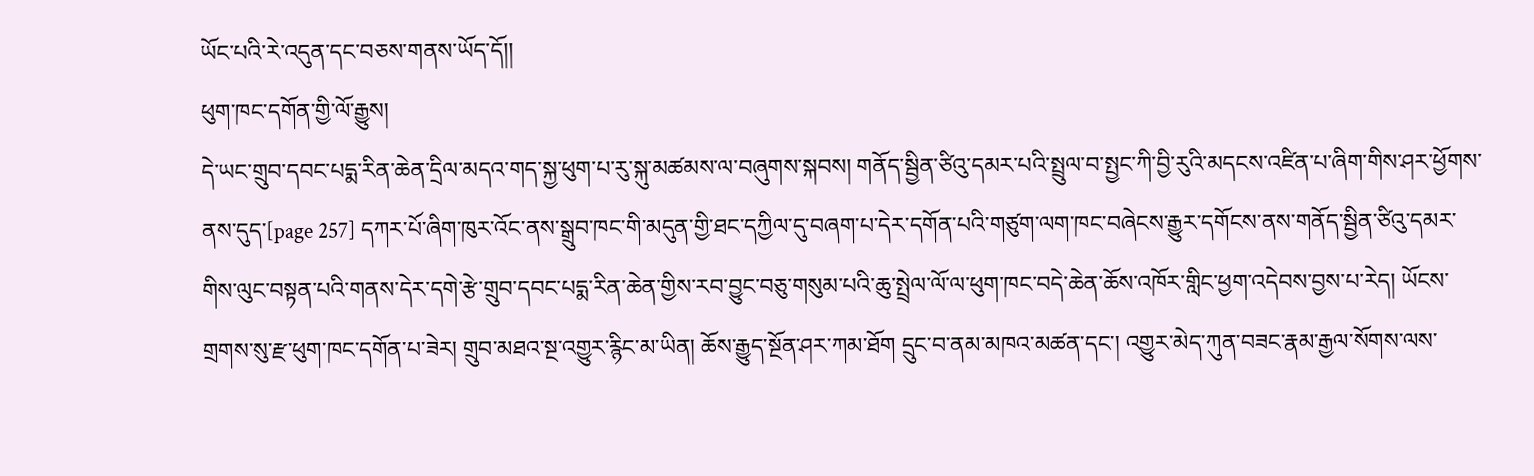ཡོང་པའི་རེ་འདུན་དང་བཅས་གནས་ཡོད་དོ།།
ཕུག་ཁང་དགོན་གྱི་ལོ་རྒྱུས།
དེ་ཡང་གྲུབ་དབང་པདྨ་རིན་ཆེན་དྲིལ་མདའ་གད་སྐྱ་ཕུག་པ་རུ་སྐུ་མཚམས་ལ་བཞུགས་སྐབས། གནོད་སྦྱིན་ཙིའུ་དམར་པའི་སྤྲུལ་བ་སྤྱང་ཀི་བྱི་རུའི་མདངས་འཛིན་པ་ཞིག་གིས་ཤར་ཕྱོགས་ནས་དུད་[page 257] དཀར་པོ་ཞིག་ཁུར་འོང་ནས་སྒྲུབ་ཁང་གི་མདུན་གྱི་ཐང་དཀྱིལ་དུ་བཞག་པ་དེར་དགོན་པའི་གཙུག་ལག་ཁང་བཞེངས་རྒྱུར་དགོངས་ནས་གནོད་སྦྱིན་ཙིའུ་དམར་གིས་ལུང་བསྟན་པའི་གནས་དེར་དགེ་རྩེ་གྲུབ་དབང་པདྨ་རིན་ཆེན་གྱིས་རབ་བྱུང་བཅུ་གསུམ་པའི་ཆུ་སྤྲེལ་ལོ་ལ་ཕུག་ཁང་བདེ་ཆེན་ཆོས་འཁོར་གླིང་ཕྱག་འདེབས་བྱས་པ་རེད། ཡོངས་གྲགས་སུ་རྫ་ཕུག་ཁང་དགོན་པ་ཟེར། གྲུབ་མཐའ་སྔ་འགྱུར་རྙིང་མ་ཡིན། ཆོས་རྒྱུད་སྔོན་ཤར་ཀམ་ཐོག དྲུང་བ་ནམ་མཁའ་མཚན་དང་། འགྱུར་མེད་ཀུན་བཟང་རྣམ་རྒྱལ་སོགས་ལས་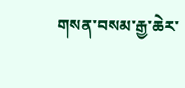གསན་བསམ་རྒྱ་ཆེར་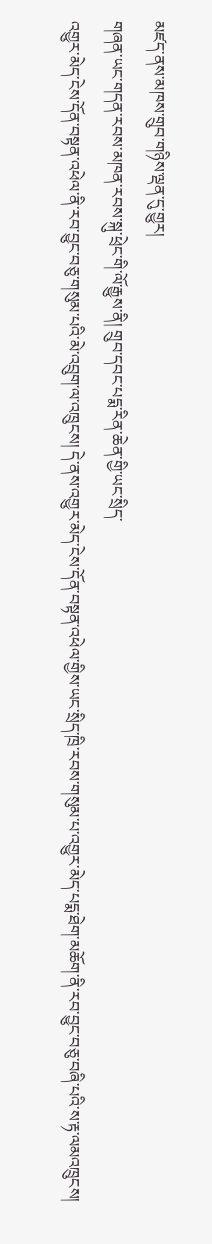མཛད་ནས་མཁས་གྲུབ་གཉིས་ལྡན་དུ་གྱུར།
གཞན་ཡང་གདན་རབས་མཁན་རབས་སྐུ་ཕྲེང་གི་ལོ་རྒྱུས་ནི། གྲུབ་དབང་པདྨ་རིན་ཆེན་གྱི་ཡང་སྲིད་
འགྱུར་མེད་ངེས་དོན་བསྟན་འཕེལ་ནི་རབ་བྱུང་བཅུ་གསུམ་པའི་མེ་འབྲུག་ལ་འཁྲུངས། དེ་ནས་འགྱུར་མེད་ངེས་དོན་བསྟན་འཕེལ་གྱིས་ཡང་སྲིད་ཁྲི་རབས་གསུམ་པ་འགྱུར་མེད་པདྨ་ཐེག་མཆོག་ནི་རབ་བྱུང་བཅུ་བཞི་པའི་ས་རྟ་ལམའཁྲུངས།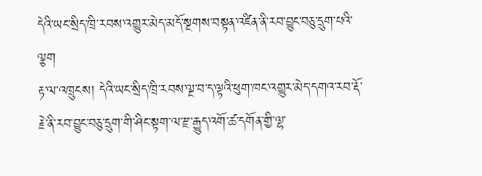དེའི་ཡང་སྲིད་ཁྲི་རབས་འགྱུར་མེད་མདོ་སྔགས་བསྟན་འཛིན་ནི་རབ་བྱུང་བཅུ་དྲུག་པའི་ལྕག
རྟ་ལ་འཁྲུངས། དེའི་ཡང་སྲིད་ཁྲི་རབས་ལྔ་བ་ད་ལྟའི་ཕུག་ཁང་འགྱུར་མེད་དགའ་རབ་རྡོ་རྗེ་ནི་རབ་བྱུང་བཅུ་དྲུག་གི་ཤིང་སྟག་ལ་རྫ་རྒྱུད་འགོ་ཚ་དགོན་གྱི་ལྷ་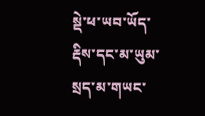སྡེ་ཕ་ཡབ་ཡོད་རྡིས་དང་མ་ཡུམ་སྲད་མ་གཡང་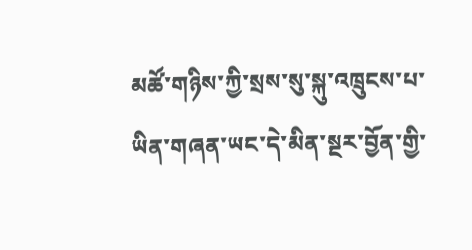མཚོ་གཉིས་ཀྱི་སྲས་སུ་སྐུ་འཁྲུངས་པ་ཡིན་གཞན་ཡང་དེ་མིན་སྔར་བྱོན་གྱི་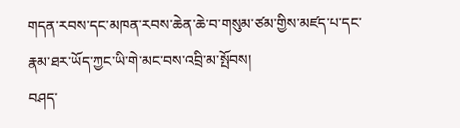གདན་རབས་དང་མཁན་རབས་ཆེན་ཆེ་བ་གསུམ་ཙམ་གྱིས་མཛད་པ་དང་རྣམ་ཐར་ཡོད་ཀྱང་ཡི་གེ་མང་བས་འབྲི་མ་སྤོབས།
བཤད་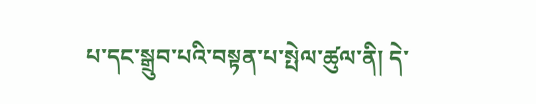པ་དང་སྒྲུབ་པའི་བསྟན་པ་སྤེལ་ཚུལ་ནི། དེ་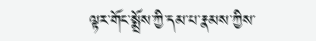ལྟར་གོང་སྨྲོས་ཀྱི་དམ་པ་རྣམས་ཀྱིས་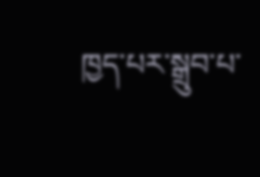ཁྱད་པར་སྒྲུབ་པ་